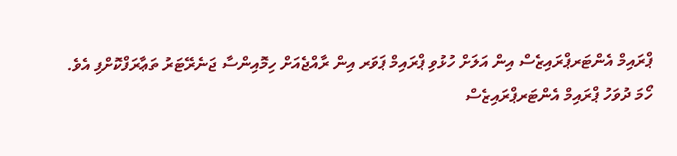ޕްރައިމް އެންޓަރޕްރައިޒެސް އިން އަލަށް ހުޅުވި ޕްރައިމް ޕަވަރ އިން ރާއްޖެއަށް ހިމޮއިންސާ ޖަނެރޭޓަރު ތަޢާރަފްކޮށްފި އެވެ.
ހޯމަ ދުވަހު ޕްރައިމް އެންޓަރޕްރައިޒެސް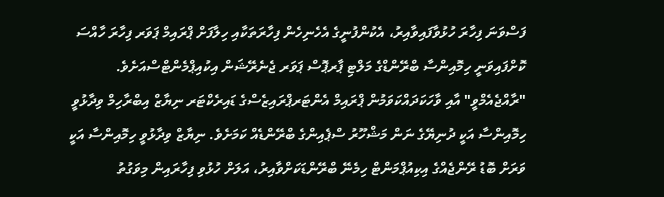ފަސްވަނަ ފިހާރަ ހުޅުވާފައިވާއިރު، އެކުންފުނީގެ އެހެނިހެން ފިހާރަތަކާއި ހިލާފަށް ޕްރައިމް ޕަވަރ ފިހާރަ ހާއްސަ ކޮށްފައިވަނީ ހިމޮއިންސާ ބްރޭންޑްގެ މަލްޓި ޕާރޕޮސް ޕަވަރ ޖެނެރޭޝަން އިކުއިޕްމެންޓްސްއަށެވެ.
"ރާއްޖެއެމްވީ" އާއި ވާހަކަދައްކަވަމުން ޕްރައިމް އެންޓަރޕްރައިޒެސްގެ ޑައިރެކްޓަރ ނިޔާޒް އިބްރާހިމް ވިދާޅުވީ ހިމޮއިންސާ އަކީ ދުނިޔޭގެ ނަން މަޝްހޫރު ސްޕެއިންގެ ބްރޭންޑެއް ކަމަށެވެ. ނިޔާޒް ވިދާޅުވީ ހިމޮއިންސާ އަކީ ވަރަށް ބޮޑު ރޭންޖެއްގެ އިކިއުޕްމަންޓް ހިމެނޭ ބްރޭންޑަކަށްވާއިރު، އަލަށް ހުޅުވި ފިހާރައިން މިވަގުތު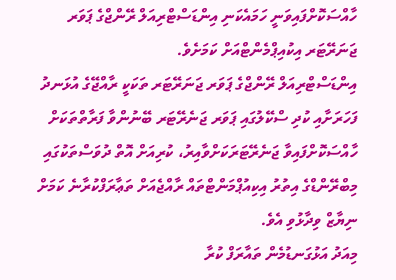ހާއްސަކޮށްފައިވަނީ ހަމައެކަނި އިންޑަސްޓްރިއަލް ރޭންޖްގެ ޕަވަރ ޖަނަރޭޓަރ އިކުއިޕްމެންޓްއަށް ކަމަށެވެ.
އިންޑަސްޓްރިއަލް ރޭންޖްގެ ޕަވަރ ޖަނަރޭޓަރ ތަކަކީ ރާއްޖޭގެ އުޅަނދު ފަހަރަށާއި ކުދި ސްކޭލުގައި ޕަވަރ ޖަނެރޭޓަރ ބޭނުންވާ ފަރާތްތަކަށް ހާއްސަކޮށްފައިވާ ޖަނެރޭޓަރަކަށްވާއިރު، ކުރިއަށް އޮތް ދުވަސްތަކުގައި މިބްރޭންޑްގެ އިތުރު އިކިއުޕްމަންޓްތައް ރާއްޖެއަށް ތަޢާރަފްކުރާނެ ކަމަށް ނިޔާޒް ވިދާޅުވި އެވެ.
މިއަދު އަޅުގަނޑުމެން ތައާރަފް ކުރާ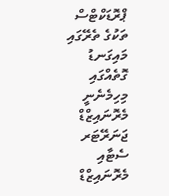ޕްރޮޑަކްޓްސް ތަކުގެ ތެރޭގައި މައިގަނޑު ގޮތެއްގައި މިހިމެނެނީ މެރޮނައިޒްޑް ޖަނަރޭޓަރ ސެޓާއި މެރޮނައިޒްޑް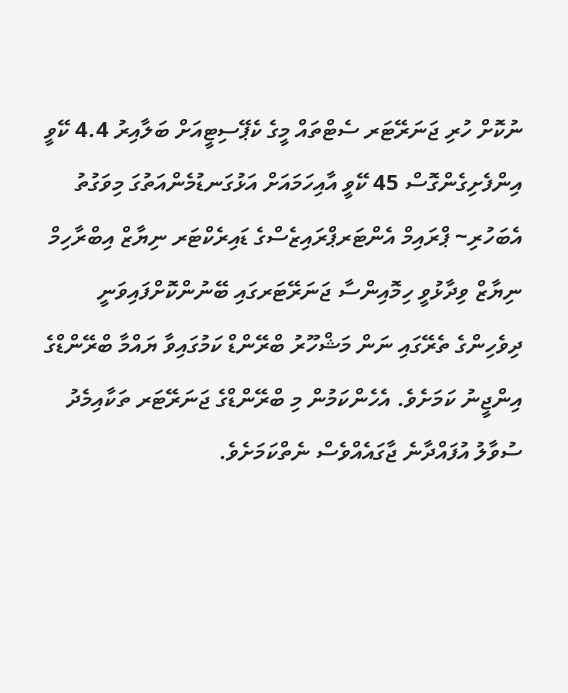ނުކޮށް ހުރި ޖަނަރޭޓަރ ސެޓްތައް މީގެ ކެޕޭސިޓީއަށް ބަލާއިރު 4.4 ކޭވީ އިންފެށިގެންގޮސް 45 ކޭވީ އާއިހަމައަށް އަޅުގަނޑުމެންއަތުގަ މިވަގުތު އެބަހުރި~ ޕްރައިމް އެންޓަރޕްރައިޒެސްގެ ޑައިރެކްޓަރ ނިޔާޒް އިބްރާހިމް
ނިޔާޒް ވިދާޅުވީ ހިމޮއިންސާ ޖަނަރޭޓަރގައި ބޭނުންކޮށްފައިވަނީ ދިވެހިންގެ ތެރޭގައި ނަން މަޝްހޫރު ބްރޭންޑް ކަމުގައިވާ ޔައްމާ ބްރޭންޑްގެ އިންޖީނު ކަމަށެވެ. އެހެންކަމުން މި ބްރޭންޑްގެ ޖަނަރޭޓަރ ތަކާއިމެދު ސުވާލު އުފައްދާނެ ޖާގައެއްވެސް ނެތްކަމަށެވެ.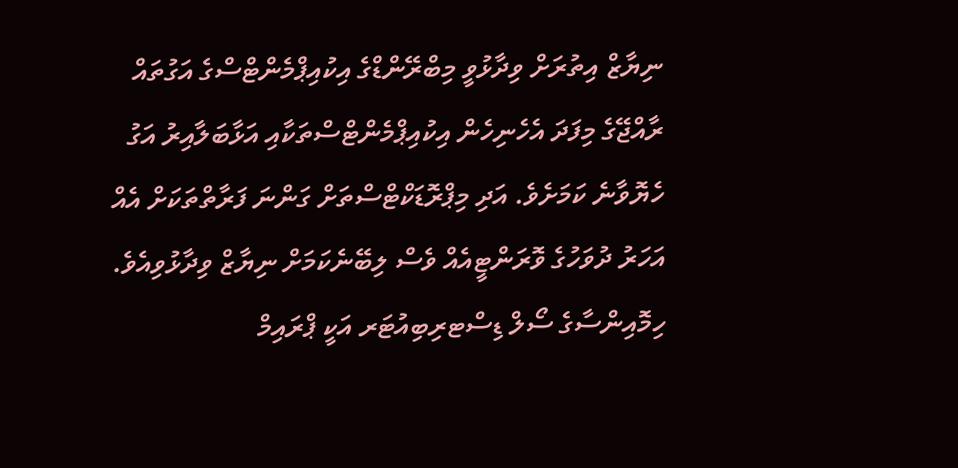ނިޔާޒް އިތުރަށް ވިދާޅުވީ މިބްރޭންޑްގެ އިކުއިޕްމެންޓްސްގެ އަގުތައް ރާއްޖޭގެ މިފަދަ އެހެނިހެން އިކުއިޕްމެންޓްސްތަކާއި އަޅާބަލާއިރު އަގު ހެޔޮވާނެ ކަމަށެވެ. އަދި މިޕްރޮޑަކްޓްސްތަށް ގަންނަ ފަރާތްތަކަށް އެއް އަހަރު ދުވަހުގެ ވޮރަންޓީއެއް ވެސް ލިބޭނެކަމަށް ނިޔާޒް ވިދާޅުވިއެވެ.
ހިމޮއިންސާގެ ސޯލް ޑިސްޓރިބިއުޓަރ އަކީ ޕްރައިމް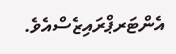އެންޓަރޕްރައިޒެސްއެވެ.